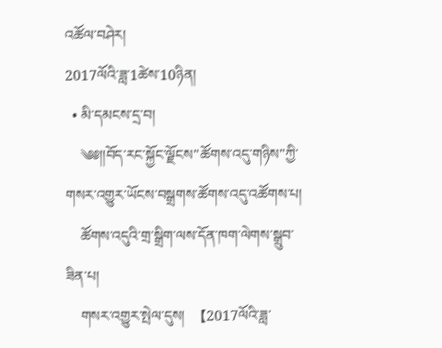འཚོལ་བཤེར།
2017ལོའི་ཟླ་1ཚེས་10ཉིན།
  • མི་དམངས་དྲ་བ།
    ༄༅།།བོད་རང་སྐྱོང་ལྗོངས"ཚོགས་འདུ་གཉིས"ཀྱི་གསར་འགྱུར་ཡོངས་བསྒྲགས་ཚོགས་འདུ་འཚོགས་པ།
    ཚོགས་འདུའི་གྲ་སྒྲིག་ལས་དོན་ཁག་ལེགས་སྒྲུབ་ཟིན་པ།
    གསར་འགྱུར་སྤེལ་དུས།  【2017ལོའི་ཟླ་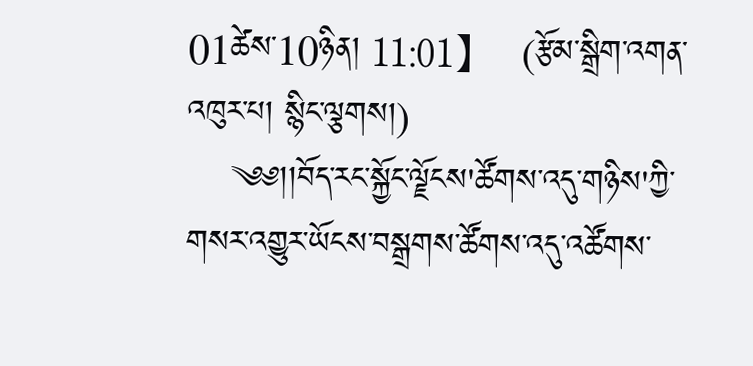01ཚེས་10ཉིན། 11:01】   (རྩོམ་སྒྲིག་འགན་འཁུར་པ། སྙིང་ལྕགས།)
    ༄༅།།བོད་རང་སྐྱོང་ལྗོངས'ཚོགས་འདུ་གཉིས'ཀྱི་གསར་འགྱུར་ཡོངས་བསྒྲགས་ཚོགས་འདུ་འཚོགས་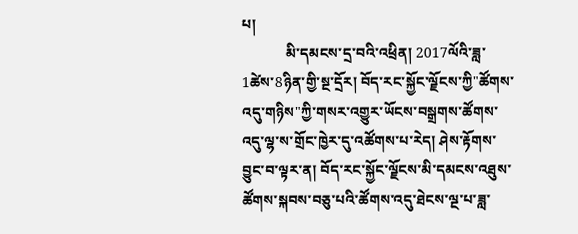པ།
            མི་དམངས་དྲ་བའི་འཕྲིན། 2017ལོའི་ཟླ་1ཚེས་8ཉིན་གྱི་སྔ་དྲོར། བོད་རང་སྐྱོང་ལྗོངས་ཀྱི"ཚོགས་འདུ་གཉིས"ཀྱི་གསར་འགྱུར་ཡོངས་བསྒྲགས་ཚོགས་འདུ་ལྷ་ས་གྲོང་ཁྱེར་དུ་འཚོགས་པ་རེད། ཤེས་རྟོགས་བྱུང་བ་ལྟར་ན། བོད་རང་སྐྱོང་ལྗོངས་མི་དམངས་འཐུས་ཚོགས་སྐབས་བཅུ་པའི་ཚོགས་འདུ་ཐེངས་ལྔ་པ་ཟླ་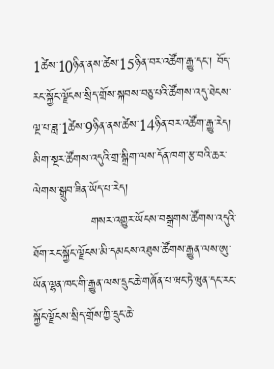1ཚེས་10ཉིན་ནས་ཚེས་15ཉིན་བར་འཚོག་རྒྱུ་དང་། བོད་རང་སྐྱོང་ལྗོངས་སྲིད་གྲོས་སྐབས་བཅུ་པའི་ཚོགས་འདུ་ཐེངས་ལྔ་པ་ཟླ་1ཚེས་9ཉིན་ནས་ཚེས་14ཉིན་བར་འཚོག་རྒྱུ་རེད། མིག་སྔར་ཚོགས་འདུའི་གྲ་སྒྲིག་ལས་དོན་ཁག་རྩ་བའི་ཆར་ལེགས་སྒྲུབ་ཟིན་ཡོད་པ་རེད།
              གསར་འགྱུར་ཡོངས་བསྒྲགས་ཚོགས་འདུའི་ཐོག་རང་སྐྱོང་ལྗོངས་མི་དམངས་འཐུས་ཚོགས་རྒྱུན་ལས་ཨུ་ཡོན་ལྷན་ཁང་གི་རྒྱུན་ལས་དྲུང་ཆེ་གཞོན་པ་ཝང་ཏེ་ཝུན་དང་རང་སྐྱོང་ལྗོངས་སྲིད་གྲོས་ཀྱི་དྲུང་ཆེ་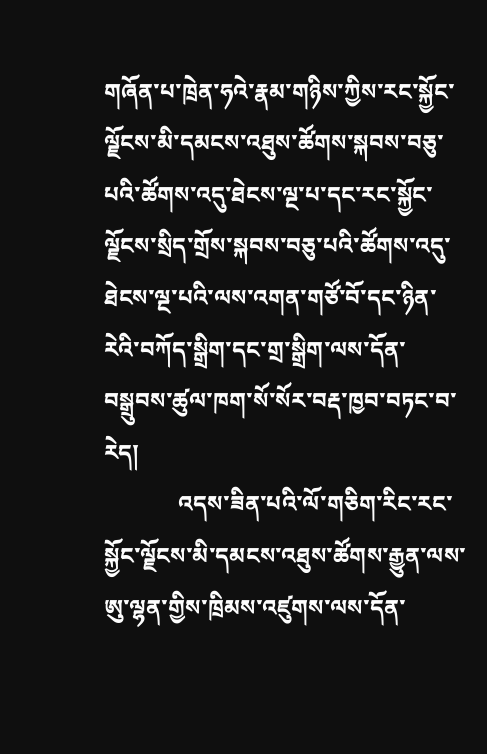གཞོན་པ་ཁྲེན་ཧའེ་རྣམ་གཉིས་ཀྱིས་རང་སྐྱོང་ལྗོངས་མི་དམངས་འཐུས་ཚོགས་སྐབས་བཅུ་པའི་ཚོགས་འདུ་ཐེངས་ལྔ་པ་དང་རང་སྐྱོང་ལྗོངས་སྲིད་གྲོས་སྐབས་བཅུ་པའི་ཚོགས་འདུ་ཐེངས་ལྔ་པའི་ལས་འགན་གཙོ་བོ་དང་ཉིན་རེའི་བཀོད་སྒྲིག་དང་གྲ་སྒྲིག་ལས་དོན་བསྒྲུབས་ཚུལ་ཁག་སོ་སོར་བརྡ་ཁྱབ་བཏང་བ་རེད།
             འདས་ཟིན་པའི་ལོ་གཅིག་རིང་རང་སྐྱོང་ལྗོངས་མི་དམངས་འཐུས་ཚོགས་རྒྱུན་ལས་ཨུ་ལྷན་གྱིས་ཁྲིམས་འཛུགས་ལས་དོན་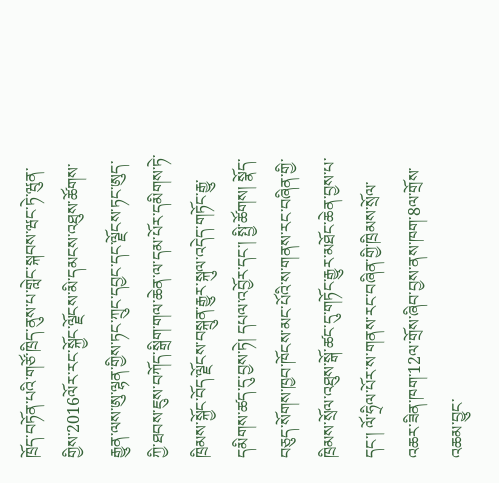ཁྲོད་བཏོན་པའི་གཙོ་ཁྲིད་ནུས་པ་གླེང་སྐབས་ཝང་ཏེ་ཝུན་གྱིས་2016ལོར་རང་སྐྱོང་ལྗོངས་མི་དམངས་འཐུས་ཚོགས་རྒྱུན་ལས་ཨུ་ལྷན་གྱིས་ཏང་ཀྲུང་དབྱང་དང་ལྗོངས་ཏང་ཨུད་ཀྱི་ཐབས་ཇུས་བཀོད་སྒྲིག་གལ་ཆེན་ལ་དམ་པོར་དམིགས་ཏེ་ཁྲིམས་སྐྱོང་བོད་ལྗོངས་བསྐྲུན་རྒྱུར་སྐུལ་འདེད་གཏོང་རྒྱུ་དམིགས་ཚད་དུ་བྱས་ཏེ། དཔལ་འབྱོར་དང་། སྤྱི་ཚོགས། སྣོད་བཅུད་སོགས་ཁྱབ་ཁོངས་མང་པོའི་ས་གནས་རང་བཞིན་གྱི་ཁྲིམས་སྲོལ་འཐུས་སྒོ་ཚང་དུ་གཏོང་རྒྱུར་མཐོང་ཆེན་བྱས་པ་དང་། ལོ་ཧྲིལ་པོར་ས་གནས་རང་བཞིན་གྱི་ཁྲིམས་སྲོལ་འཆར་ཟིན་ཁག་12ལ་གྲོས་ཞིབ་བྱས་ནས་ཁག་8ལ་གྲོས་འཆམ་བྱུང་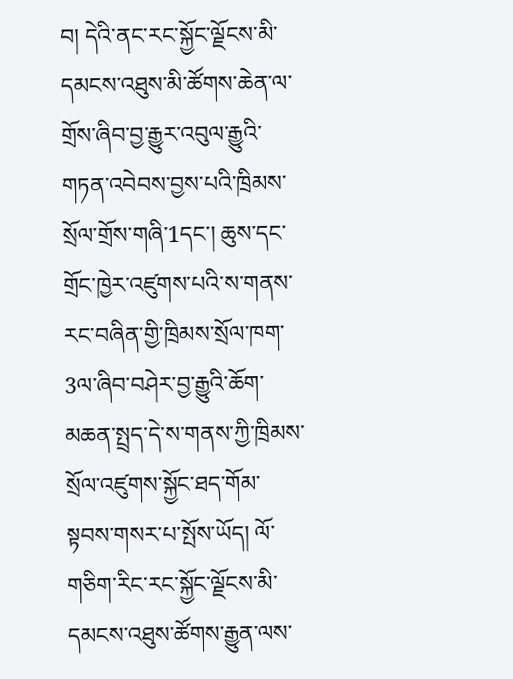བ། དེའི་ནང་རང་སྐྱོང་ལྗོངས་མི་དམངས་འཐུས་མི་ཚོགས་ཆེན་ལ་གྲོས་ཞིབ་བྱ་རྒྱུར་འབུལ་རྒྱུའི་གཏན་འབེབས་བྱས་པའི་ཁྲིམས་སྲོལ་གྲོས་གཞི་1དང་། ཆུས་དང་གྲོང་ཁྱེར་འཛུགས་པའི་ས་གནས་རང་བཞིན་གྱི་ཁྲིམས་སྲོལ་ཁག་3ལ་ཞིབ་བཤེར་བྱ་རྒྱུའི་ཆོག་མཆན་སྤྲད་དེ་ས་གནས་ཀྱི་ཁྲིམས་སྲོལ་འཛུགས་སྐྱོང་ཐད་གོམ་སྟབས་གསར་པ་སྤོས་ཡོད། ལོ་གཅིག་རིང་རང་སྐྱོང་ལྗོངས་མི་དམངས་འཐུས་ཚོགས་རྒྱུན་ལས་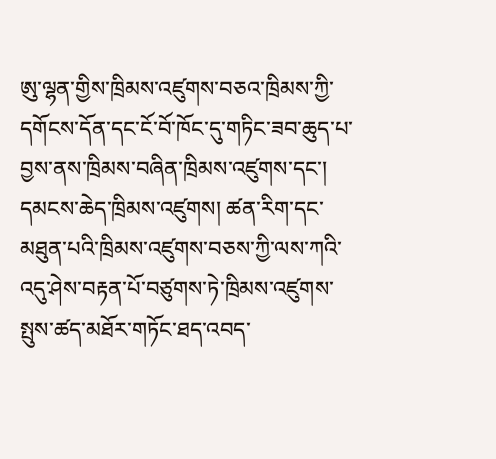ཨུ་ལྷན་གྱིས་ཁྲིམས་འཛུགས་བཅའ་ཁྲིམས་ཀྱི་དགོངས་དོན་དང་ངོ་བོ་ཁོང་དུ་གཏིང་ཟབ་ཆུད་པ་བྱས་ནས་ཁྲིམས་བཞིན་ཁྲིམས་འཛུགས་དང་། དམངས་ཆེད་ཁྲིམས་འཛུགས། ཚན་རིག་དང་མཐུན་པའི་ཁྲིམས་འཛུགས་བཅས་ཀྱི་ལས་ཀའི་འདུ་ཤེས་བརྟན་པོ་བཙུགས་ཏེ་ཁྲིམས་འཛུགས་སྤུས་ཚད་མཐོར་གཏོང་ཐད་འབད་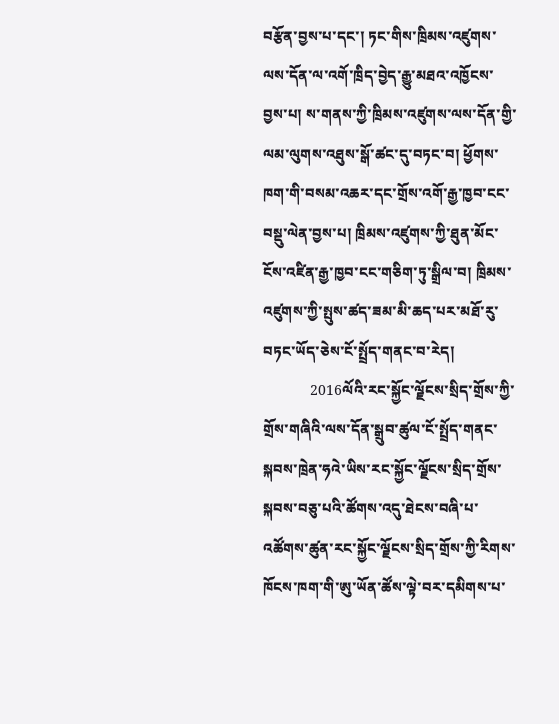བརྩོན་བྱས་པ་དང་། ཏང་གིས་ཁྲིམས་འཛུགས་ལས་དོན་ལ་འགོ་ཁྲིད་བྱེད་རྒྱུ་མཐའ་འཁྱོངས་བྱས་པ། ས་གནས་ཀྱི་ཁྲིམས་འཛུགས་ལས་དོན་གྱི་ལམ་ལུགས་འཐུས་སྒོ་ཚང་དུ་བཏང་བ། ཕྱོགས་ཁག་གི་བསམ་འཆར་དང་གྲོས་འགོ་རྒྱ་ཁྱབ་ངང་བསྡུ་ལེན་བྱས་པ། ཁྲིམས་འཛུགས་ཀྱི་ཐུན་མོང་ངོས་འཛིན་རྒྱ་ཁྱབ་ངང་གཅིག་ཏུ་སྒྲིལ་བ། ཁྲིམས་འཛུགས་ཀྱི་སྤུས་ཚད་ཟམ་མི་ཆད་པར་མཐོ་རུ་བཏང་ཡོད་ཅེས་ངོ་སྤྲོད་གནང་བ་རེད།
             2016ལོའི་རང་སྐྱོང་ལྗོངས་སྲིད་གྲོས་ཀྱི་གྲོས་གཞིའི་ལས་དོན་སྒྲུབ་ཚུལ་ངོ་སྤྲོད་གནང་སྐབས་ཁྲེན་ཧའེ་ཡིས་རང་སྐྱོང་ལྗོངས་སྲིད་གྲོས་སྐབས་བཅུ་པའི་ཚོགས་འདུ་ཐེངས་བཞི་པ་འཚོགས་ཚུན་རང་སྐྱོང་ལྗོངས་སྲིད་གྲོས་ཀྱི་རིགས་ཁོངས་ཁག་གི་ཨུ་ཡོན་ཚོས་ལྟེ་བར་དམིགས་པ་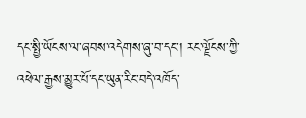དང་སྤྱི་ཡོངས་ལ་ཞབས་འདེགས་ཞུ་བ་དང་། རང་ལྗོངས་ཀྱི་འཕེལ་རྒྱས་མྱུར་པོ་དང་ཡུན་རིང་བདེ་འཁོད་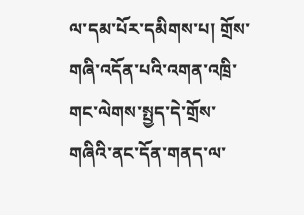ལ་དམ་པོར་དམིགས་པ། གྲོས་གཞི་འདོན་པའི་འགན་འཁྲི་གང་ལེགས་སྤྱད་དེ་གྲོས་གཞིའི་ནང་དོན་གནད་ལ་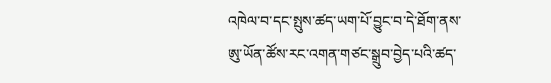འཁེལ་བ་དང་སྤུས་ཚད་ཡག་པོ་བྱུང་བ་དེ་ཐོག་ནས་ཨུ་ཡོན་ཚོས་རང་འགན་གཙང་སྒྲུབ་བྱེད་པའི་ཚད་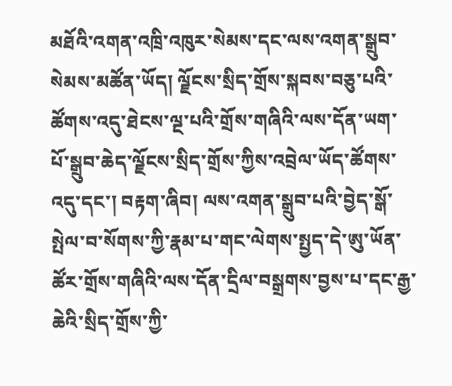མཐོའི་འགན་འཁྲི་འཁུར་སེམས་དང་ལས་འགན་སྒྲུབ་སེམས་མཚོན་ཡོད། ལྗོངས་སྲིད་གྲོས་སྐབས་བཅུ་པའི་ཚོགས་འདུ་ཐེངས་ལྔ་པའི་གྲོས་གཞིའི་ལས་དོན་ཡག་པོ་སྒྲུབ་ཆེད་ལྗོངས་སྲིད་གྲོས་ཀྱིས་འབྲེལ་ཡོད་ཚོགས་འདུ་དང་། བརྟག་ཞིབ། ལས་འགན་སྒྲུབ་པའི་བྱེད་སྒོ་སྤེལ་བ་སོགས་ཀྱི་རྣམ་པ་གང་ལེགས་སྤྱད་དེ་ཨུ་ཡོན་ཚོར་གྲོས་གཞིའི་ལས་དོན་དྲིལ་བསྒྲགས་བྱས་པ་དང་རྒྱ་ཆེའི་སྲིད་གྲོས་ཀྱི་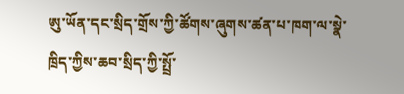ཨུ་ཡོན་དང་སྲིད་གྲོས་ཀྱི་ཚོགས་ཞུགས་ཚན་པ་ཁག་ལ་སྣེ་ཁྲིད་ཀྱིས་ཆབ་སྲིད་ཀྱི་སྤྲོ་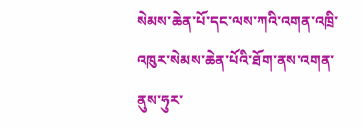སེམས་ཆེན་པོ་དང་ལས་ཀའི་འགན་འཁྲི་འཁུར་སེམས་ཆེན་པོའི་ཐོག་ནས་འགན་ནུས་ཧུར་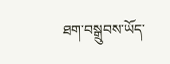ཐག་བསྒྲུབས་ཡོད་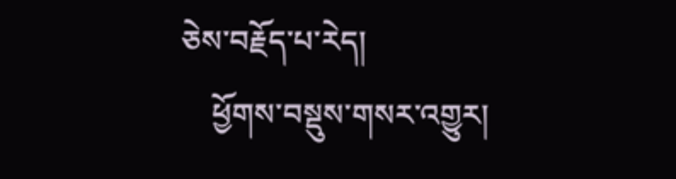ཅེས་བརྗོད་པ་རེད།
    ཕྱོགས་བསྡུས་གསར་འགྱུར།